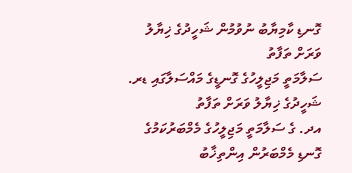ގޮނޑި ކާމިޔާބު ނުވުމުން ޝަހީދުގެ ޚިޔާލު ވަރަށް ތަފާތު
ސަލާމަތީ މަޖިލީހުގެ ގޮނޑީގެ މައްސަލާގައި ޑރ. ޝަހީދުގެ ޚިޔާލު ވަރަށް ތަފާތު
އދ. ގެ ސަލާމަތީ މަޖިލީހުގެ މެމްބަރުކަމުގެ ގޮނޑި މެމްބަރުން އިންތިޚާބު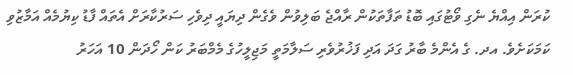ކުރަން އިއްޔެ ނެގި ވޯޓުގައި ބޮޑު ތަފާތަކުން ރާއްޖެ ބަލިވުން ވެގެން ދިޔައީ ދިވެހި ސަރުކާރަށް އެތައް ފާޑު ކިޔުމެއް އަމާޒުވި ކަމަކަށެވެ. އދ. ގެ އެންމެ ބާރު ގަދަ އަދި ފަޚުރުވެރި ސަލާމަތީ މަޖިލީހުގެ މެމްބަރު ކަން ހޯދަން 10 އަހަރު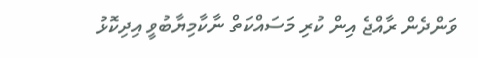ވަންދެން ރާއްޖެ އިން ކުރި މަސައްކަތް ނާކާމިޔާބުވީ އިދިކޮޅު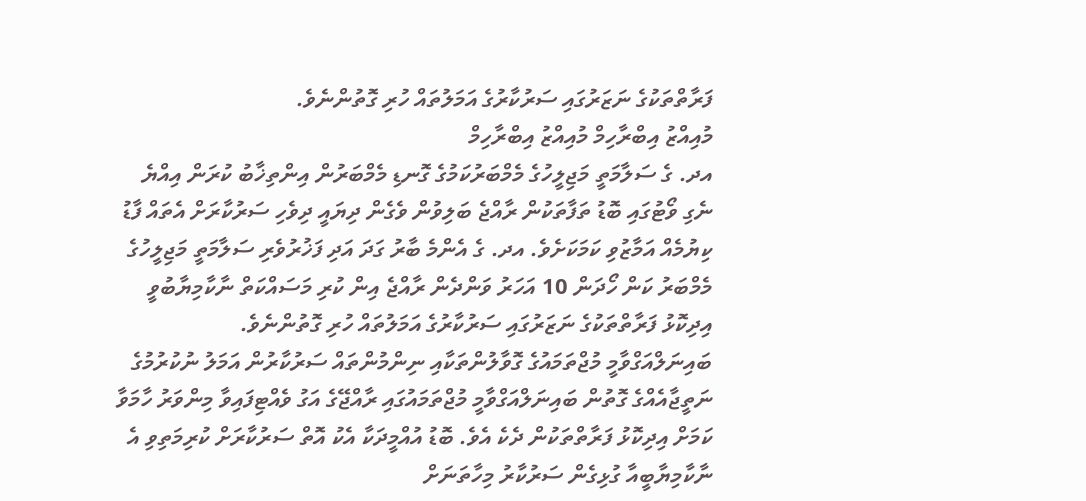ފަރާތްތަކުގެ ނަޒަރުގައި ސަރުކާރުގެ އަމަލުތައް ހުރި ގޮތުންނެވެ.
މުއިއްޒު އިބްރާހިމް މުއިއްޒު އިބްރާހިމް
އދ. ގެ ސަލާމަތީ މަޖިލީހުގެ މެމްބަރުކަމުގެ ގޮނޑި މެމްބަރުން އިންތިޚާބު ކުރަން އިއްޔެ ނެގި ވޯޓުގައި ބޮޑު ތަފާތަކުން ރާއްޖެ ބަލިވުން ވެގެން ދިޔައީ ދިވެހި ސަރުކާރަށް އެތައް ފާޑު ކިޔުމެއް އަމާޒުވި ކަމަކަށެވެ. އދ. ގެ އެންމެ ބާރު ގަދަ އަދި ފަޚުރުވެރި ސަލާމަތީ މަޖިލީހުގެ މެމްބަރު ކަން ހޯދަން 10 އަހަރު ވަންދެން ރާއްޖެ އިން ކުރި މަސައްކަތް ނާކާމިޔާބުވީ އިދިކޮޅު ފަރާތްތަކުގެ ނަޒަރުގައި ސަރުކާރުގެ އަމަލުތައް ހުރި ގޮތުންނެވެ.
ބައިނަލްއަގްވާމީ މުޖްތަމައުގެ ގޮވާލުންތަކާއި ނިންމުންތައް ސަރުކާރުން އަމަލު ނުކުރުމުގެ ނަތީޖާއެއްގެ ގޮތުން ބައިނަލްއަގްވާމީ މުޖްތަމައުގައި ރާއްޖޭގެ އަގު ވެއްޓިފައިވާ މިންވަރު ހާމަވާ ކަމަށް އިދިކޮޅު ފަރާތްތަކުން ދެކެ އެވެ. ބޮޑު އުއްމީދަކާ އެކު އޮތް ސަރުކާރަށް ކުރިމަތިވި އެ ނާކާމިޔާބީއާ ގުޅިގެން ސަރުކާރު މިހާތަނަށް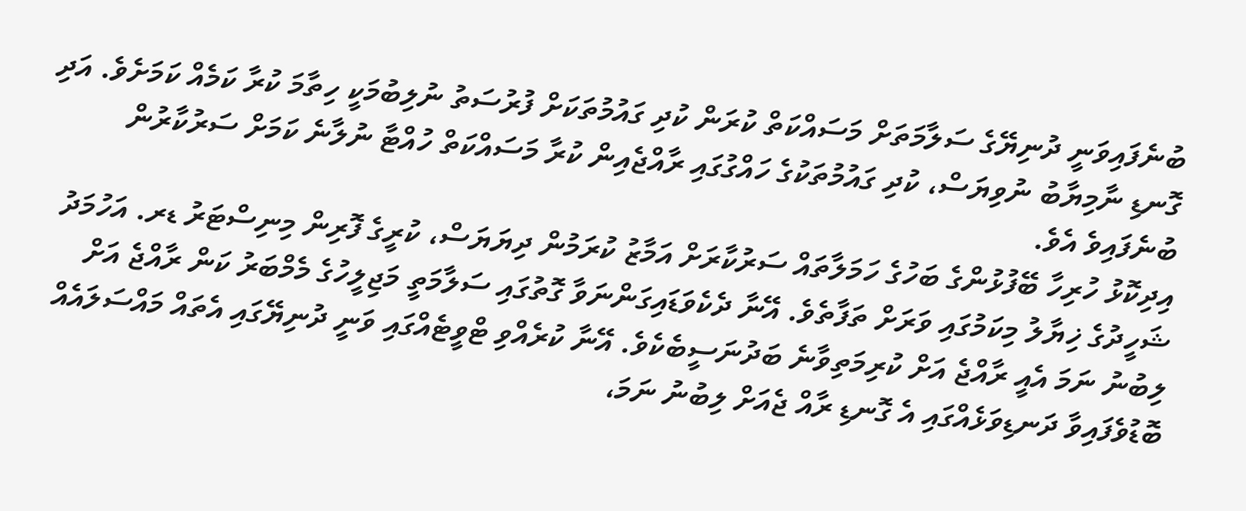ބުނެފައިވަނީ ދުނިޔޭގެ ސަލާމަތަށް މަސައްކަތް ކުރަން ކުދި ގައުމުތަކަށް ފުރުސަތު ނުލިބުމަކީ ހިތާމަ ކުރާ ކަމެއް ކަމަށެވެ. އަދި ގޮނޑި ނާމިޔާބު ނުވިޔަސް، ކުދި ގައުމުތަކުގެ ހައްގުގައި ރާއްޖެއިން ކުރާ މަސައްކަތް ހުއްޓާ ނުލާނެ ކަމަށް ސަރުކާރުން ބުނެފައިވެ އެވެ.
އިދިކޮޅު ހުރިހާ ބޭފުޅުންގެ ބަހުގެ ހަމަލާތައް ސަރުކާރަށް އަމާޒު ކުރަމުން ދިޔަޔަސް، ކުރީގެ ފޮރިން މިނިސްޓަރު ޑރ. އަހުމަދު ޝަހީދުގެ ޚިޔާލު މިކަމުގައި ވަރަށް ތަފާތެވެ. އޭނާ ދެކެވަޑައިގަންނަވާ ގޮތުގައި ސަލާމަތީ މަޖިލީހުގެ މެމްބަރު ކަން ރާއްޖެ އަށް ލިބުނު ނަމަ އެއީ ރާއްޖެ އަށް ކުރިމަތިވާނެ ބަދުނަސީބެކެވެ. އޭނާ ކުރެއްވި ޓްވީޓެއްގައި ވަނީ ދުނިޔޭގައި އެތައް މައްސަލައެއް ބޮޑުވެފައިވާ ދަނޑިވަޅެއްގައި އެ ގޮނޑި ރާއް ޖެއަށް ލިބުނު ނަމަ،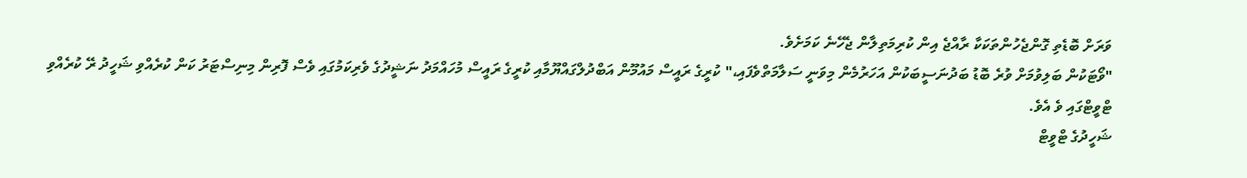ވަރަށް ބޮޑެތި ގޮންޖެހުންތަކަކާ ރާއްޖެ އިން ކުރިމަތިލާން ޖެހޭނެ ކަމަށެވެ.
"ވޯޓަކުން ބަލިވުމަށް ވުރެ ބޮޑު ބަދުނަސީބަކުން އަހަރުމެން މިވަނީ ސަލާމަތްވެފައި،" ކުރީގެ ރައީސް މައުމޫން އަބްދުލްގައްޔޫމާއި ކުރީގެ ރައީސް މުހައްމަދު ނަޝީދުގެ ވެރިކަމުގައި ވެސް ފޮރިން މިނިސްޓަރު ކަން ކުރެއްވި ޝަހީދު ރޭ ކުރެއްވި ޓްވީޓްގައި ވެ އެވެ.
ޝަހީދުގެ ޓްވީޓް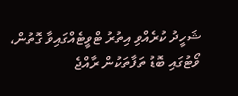ޝަހީދު ކުރެއްވި އިތުރު ޓްވީޓެއްގައިވާ ގޮތުން، ވޯޓުގައި ބޮޑު ތަފާތަކުން ރާއްޖެ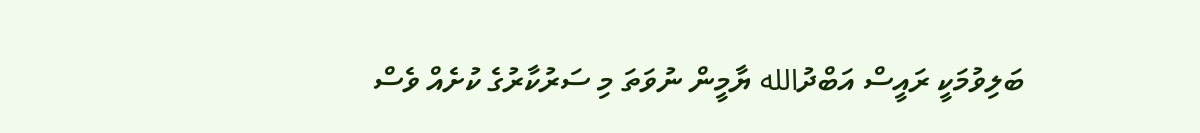ބަލިވުމަކީ ރައީސް އަބްދުالله ޔާމީން ނުވަތަ މި ސަރުކާރުގެ ކުށެއް ވެސް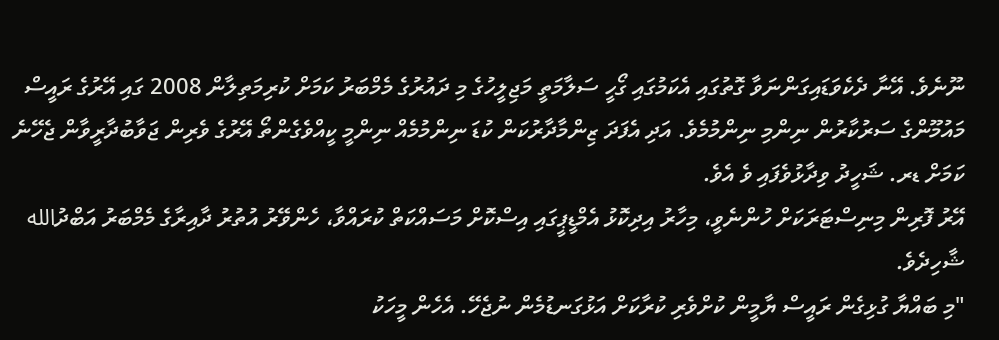ނޫނެވެ. އޭނާ ދެކެވަޑައިގަންނަވާ ގޮތުގައި އެކަމުގައި ގޯހީ ސަލާމަތީ މަޖިލީހުގެ މި ދައުރުގެ މެމްބަރު ކަމަށް ކުރިމަތިލާން 2008 ގައި އޭރުގެ ރައީސް މައުމޫންގެ ސަރުކާރުން ނިންމި ނިންމުމެވެ. އަދި އެފަދަ ޒިންމާދާރުކަން ކުޑަ ނިންމުމެއް ނިންމީ ކީއްވެގެންތޯ އޭރުގެ ވެރިން ޖަވާބުދާރީވާން ޖެހޭނެ ކަމަށް ޑރ. ޝަހީދު ވިދާޅުވެފައި ވެ އެވެ.
އޭރު ފޮރިން މިނިސްޓަރަކަށް ހުންނެވީ، މިހާރު އިދިކޮޅު އެމްޑީޕީގައި އިސްކޮށް މަސައްކަތް ކުރައްވާ، ހެންވޭރު އުތުރު ދާއިރާގެ މެމްބަރު އަބްދުالله ޝާހިދެވެ.
"މި ބައްޔާ ގުޅިގެން ރައީސް ޔާމީން ކުށްވެރި ކުރާކަށް އަޅުގަނޑުމެން ނުޖެހޭ. އެހެން މީހަކު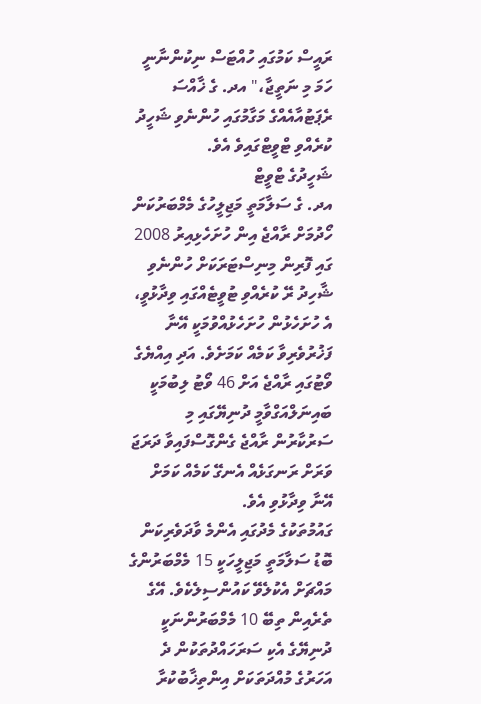ރައީސް ކަމުގައި ހުއްޓަސް ނިކުންނާނީ ހަމަ މި ނަތީޖާ،" އދ. ގެ ޚާއްސަ ރެޕަޓުއާއެއްގެ މަގާމުގައި ހުންނެވި ޝަހީދު ކުރެއްވި ޓްވީޓްގައިވެ އެވެ.
ޝަހީދުގެ ޓްވީޓް
އދ. ގެ ސަލާމަތީ މަޖިލީހުގެ މެމްބަރުކަން ހޯދުމަށް ރާއްޖެ އިން ހުށަހެޅިއިރު 2008 ގައި ފޮރިން މިނިސްޓަރަކަށް ހުންނެވި ޝާހިދު ރޭ ކުރެއްވި ޓުވީޓެއްގައި ވިދާޅުވީ، އެ ހުށަހެޅުން ހުށަހެޅުއްވުމަކީ އޭނާ ފަޚުރުވެރިވާ ކަމެއް ކަމަށެވެ. އަދި އިއްޔެގެ ވޯޓުގައި ރާއްޖެ އަށް 46 ވޯޓު ލިބުމަކީ ބައިނަލްއަގްވާމީ ދުނިޔޭގައި މި ސަރުކާރުން ރާއްޖެ ގެންގޮސްފައިވާ ދަރަޖަ ވަރަށް ރަނގަޅެއް އެނގޭ ކަމެއް ކަމަށް އޭނާ ވިދާޅުވި އެވެ.
ގައުމުތަކުގެ މެދުގައި އެންމެ ވާދަވެރިކަން ބޮޑު ސަލާމަތީ މަޖިލީހަކީ 15 މެމްބަރުންގެ މައްޗަށް އެކުލެވޭ ކައުންސިލެކެވެ. އޭގެ ތެރެއިން ތިބޭ 10 މެމްބަރުންނަކީ ދުނިޔޭގެ އެކި ސަރަހައްދުތަކުން ދެ އަހަރުގެ މުއްދަތަކަށް އިންތިޚާބުކުރާ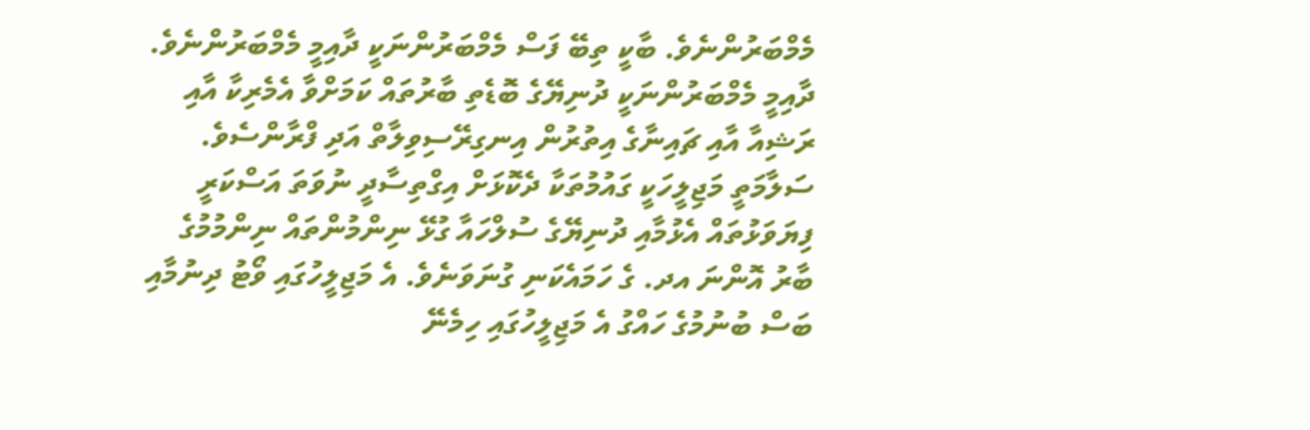މެމްބަރުންނެވެ. ބާކީ ތިބޭ ފަސް މެމްބަރުންނަކީ ދާއިމީ މެމްބަރުންނެވެ. ދާއިމީ މެމްބަރުންނަކީ ދުނިޔޭގެ ބޮޑެތި ބާރުތައް ކަމަށްވާ އެމެރިކާ އާއި ރަޝިއާ އާއި ޗައިނާގެ އިތުރުން އިނގިރޭސިވިލާތް އަދި ފްރާންސެވެ.
ސަލާމަތީ މަޖިލީހަކީ ގައުމުތަކާ ދެކޮޅަށް އިގްތިސާދީ ނުވަތަ އަސްކަރީ ފިޔަވަޅުތައް އެޅުމާއި ދުނިޔޭގެ ސުލްހައާ ގުޅޭ ނިންމުންތައް ނިންމުމުގެ ބާރު އޮންނަ އދ. ގެ ހަމައެކަނި ގުނަވަނެވެ. އެ މަޖިލީހުގައި ވޯޓު ދިނުމާއި ބަސް ބުނުމުގެ ހައްގު އެ މަޖިލީހުގައި ހިމެނޭ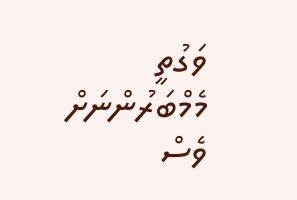ވަގުތީ މެމްބަރުންނަށް ވެސް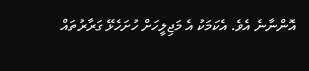އޮންނާނެ އެވެ. އެކަމަކު އެ މަޖިލީހަށް ހުށަހެޅޭ ގަރާރުތައް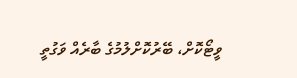ވީޓޯކޮށް، ބޭރުކޮށްލުމުގެ ބާރެއް ވަގުތީ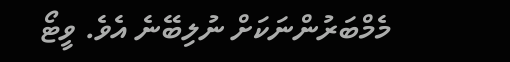މެމްބަރުންނަކަށް ނުލިބޭނެ އެވެ. ވީޓޯ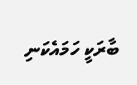ބާރަކީ ހަމައެކަނި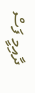ދާއިމީ ފަސް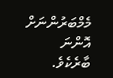މެމްބަރުންނަށް އޮންނަ ބާރެކެވެ.